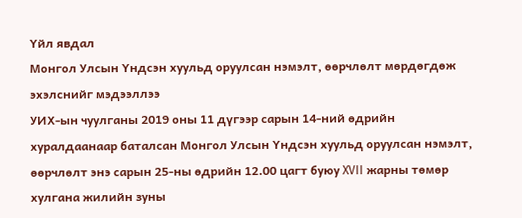Үйл явдал
Монгол Улсын Үндсэн хуульд оруулсан нэмэлт, өөрчлөлт мөрдөгдөж эхэлснийг мэдээллээ
УИХ-ын чуулганы 2019 оны 11 дүгээр сарын 14-ний өдрийн хуралдаанаар баталсан Монгол Улсын Үндсэн хуульд оруулсан нэмэлт, өөрчлөлт энэ сарын 25-ны өдрийн 12.00 цагт буюу XVII жарны төмөр хулгана жилийн зуны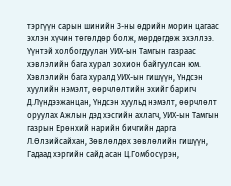тэргүүн сарын шинийн 3-ны өдрийн морин цагаас эхлэн хүчин төгөлдөр болж, мөрдөгдөж эхэллээ.
Үүнтэй холбогдуулан УИХ-ын Тамгын газраас хэвлэлийн бага хурал зохион байгуулсан юм. Хэвлэлийн бага хуралд УИХ-ын гишүүн, Үндсэн хуулийн нэмэлт, өөрчлөлтийн эхийг баригч Д.Лүндээжанцан, Үндсэн хуульд нэмэлт, өөрчлөлт оруулах Ажлын дэд хэсгийн ахлагч, УИХ-ын Тамгын газрын Ерөнхий нарийн бичгийн дарга Л.Өлзийсайхан, Зөвлөлдөх зөвлөлийн гишүүн, Гадаад хэргийн сайд асан Ц.Гомбосүрэн,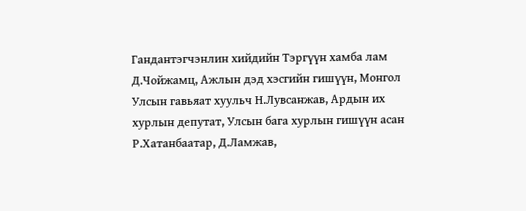Гандантэгчэнлин хийдийн Тэргүүн хамба лам Д.Чойжамц, Ажлын дэд хэсгийн гишүүн, Монгол Улсын гавьяат хуульч Н.Лувсанжав, Ардын их хурлын депутат, Улсын бага хурлын гишүүн асан Р.Хатанбаатар, Д.Ламжав,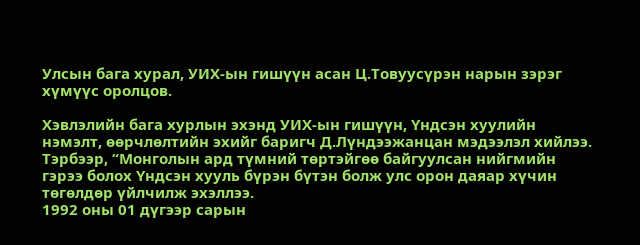Улсын бага хурал, УИХ-ын гишүүн асан Ц.Товуусүрэн нарын зэрэг хүмүүс оролцов.

Хэвлэлийн бага хурлын эхэнд УИХ-ын гишүүн, Үндсэн хуулийн нэмэлт, өөрчлөлтийн эхийг баригч Д.Лүндээжанцан мэдээлэл хийлээ.
Тэрбээр, “Монголын ард түмний төртэйгөө байгуулсан нийгмийн гэрээ болох Үндсэн хууль бүрэн бүтэн болж улс орон даяар хүчин төгөлдөр үйлчилж эхэллээ.
1992 оны 01 дүгээр сарын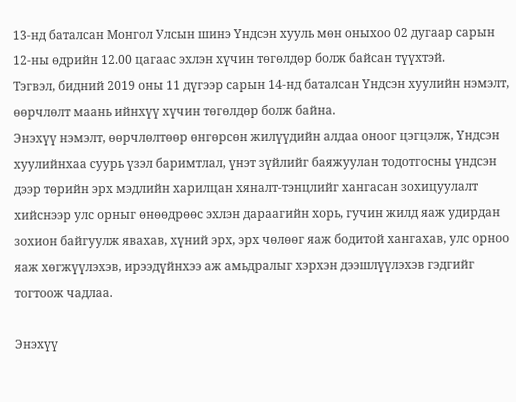13-нд баталсан Монгол Улсын шинэ Үндсэн хууль мөн оныхоо 02 дугаар сарын 12-ны өдрийн 12.00 цагаас эхлэн хүчин төгөлдөр болж байсан түүхтэй.
Тэгвэл, бидний 2019 оны 11 дүгээр сарын 14-нд баталсан Үндсэн хуулийн нэмэлт, өөрчлөлт маань ийнхүү хүчин төгөлдөр болж байна.
Энэхүү нэмэлт, өөрчлөлтөөр өнгөрсөн жилүүдийн алдаа оноог цэгцэлж, Үндсэн хуулийнхаа суурь үзэл баримтлал, үнэт зүйлийг баяжуулан тодотгосны үндсэн дээр төрийн эрх мэдлийн харилцан хяналт-тэнцлийг хангасан зохицуулалт хийснээр улс орныг өнөөдрөөс эхлэн дараагийн хорь, гучин жилд яаж удирдан зохион байгуулж явахав, хүний эрх, эрх чөлөөг яаж бодитой хангахав, улс орноо яаж хөгжүүлэхэв, ирээдүйнхээ аж амьдралыг хэрхэн дээшлүүлэхэв гэдгийг тогтоож чадлаа.

Энэхүү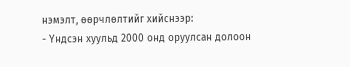нэмэлт, өөрчлөлтийг хийснээр:
- Үндсэн хуульд 2000 онд оруулсан долоон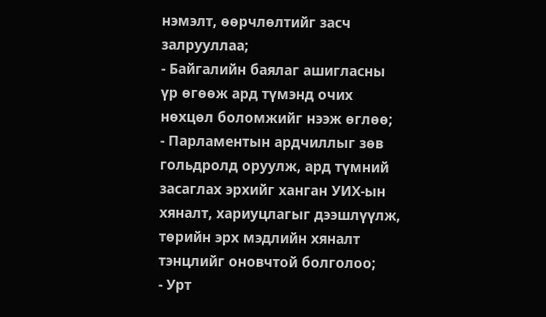нэмэлт, өөрчлөлтийг засч залрууллаа;
- Байгалийн баялаг ашигласны үр өгөөж ард түмэнд очих нөхцөл боломжийг нээж өглөө;
- Парламентын ардчиллыг зөв гольдролд оруулж, ард түмний засаглах эрхийг ханган УИХ-ын хяналт, хариуцлагыг дээшлүүлж, төрийн эрх мэдлийн хяналт тэнцлийг оновчтой болголоо;
- Урт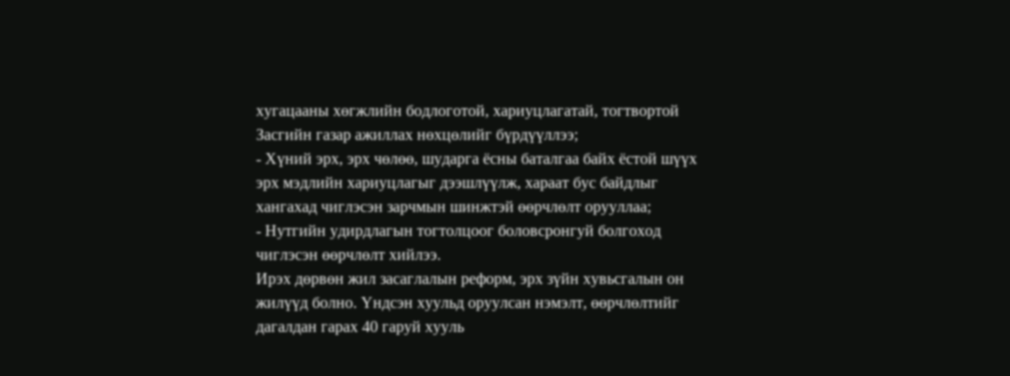хугацааны хөгжлийн бодлоготой, хариуцлагатай, тогтвортой Засгийн газар ажиллах нөхцөлийг бүрдүүллээ;
- Хүний эрх, эрх чөлөө, шударга ёсны баталгаа байх ёстой шүүх эрх мэдлийн хариуцлагыг дээшлүүлж, хараат бус байдлыг хангахад чиглэсэн зарчмын шинжтэй өөрчлөлт орууллаа;
- Нутгийн удирдлагын тогтолцоог боловсронгуй болгоход чиглэсэн өөрчлөлт хийлээ.
Ирэх дөрвөн жил засаглалын реформ, эрх зүйн хувьсгалын он жилүүд болно. Үндсэн хуульд оруулсан нэмэлт, өөрчлөлтийг дагалдан гарах 40 гаруй хууль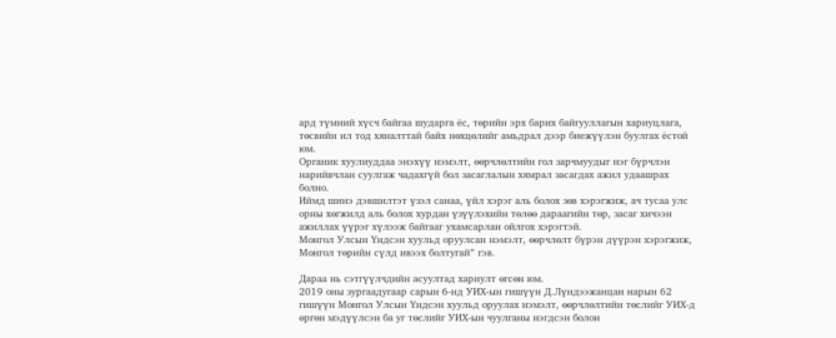ард түмний хүсч байгаа шударга ёс, төрийн эрх барих байгууллагын хариуцлага, төсвийн ил тод хяналттай байх нөхцөлийг амьдрал дээр биежүүлэн буулгах ёстой юм.
Органик хуулиуддаа энэхүү нэмэлт, өөрчлөлтийн гол зарчмуудыг нэг бүрчлэн нарийвчлан суулгаж чадахгүй бол засаглалын хямрал засагдах ажил удаашрах болно.
Иймд шинэ дэвшилтэт үзэл санаа, үйл хэрэг аль болох зөв хэрэгжиж, ач тусаа улс орны хөгжилд аль болох хурдан үзүүлэхийн төлөө дараагийн төр, засаг хичээн ажиллах үүрэг хүлээж байгааг ухамсарлан ойлгох хэрэгтэй.
Монгол Улсын Үндсэн хуульд оруулсан нэмэлт, өөрчлөлт бүрэн дүүрэн хэрэгжиж, Монгол төрийн сүлд ивээх болтугай” гэв.

Дараа нь сэтгүүлчдийн асуултад хариулт өгсөн юм.
2019 оны зургаадугаар сарын 6-нд УИХ-ын гишүүн Д.Лүндээжанцан нарын 62 гишүүн Монгол Улсын Үндсэн хуульд оруулах нэмэлт, өөрчлөлтийн төслийг УИХ-д өргөн мэдүүлсэн ба уг төслийг УИХ-ын чуулганы нэгдсэн болон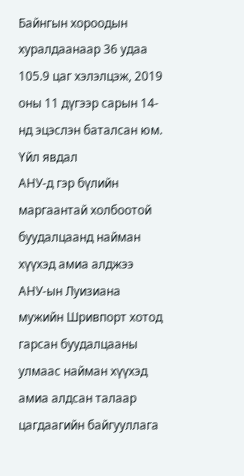Байнгын хороодын хуралдаанаар 36 удаа 105.9 цаг хэлэлцэж, 2019 оны 11 дүгээр сарын 14-нд эцэслэн баталсан юм.
Үйл явдал
АНУ-д гэр бүлийн маргаантай холбоотой буудалцаанд найман хүүхэд амиа алджээ
АНУ-ын Луизиана мужийн Шривпорт хотод гарсан буудалцааны улмаас найман хүүхэд амиа алдсан талаар цагдаагийн байгууллага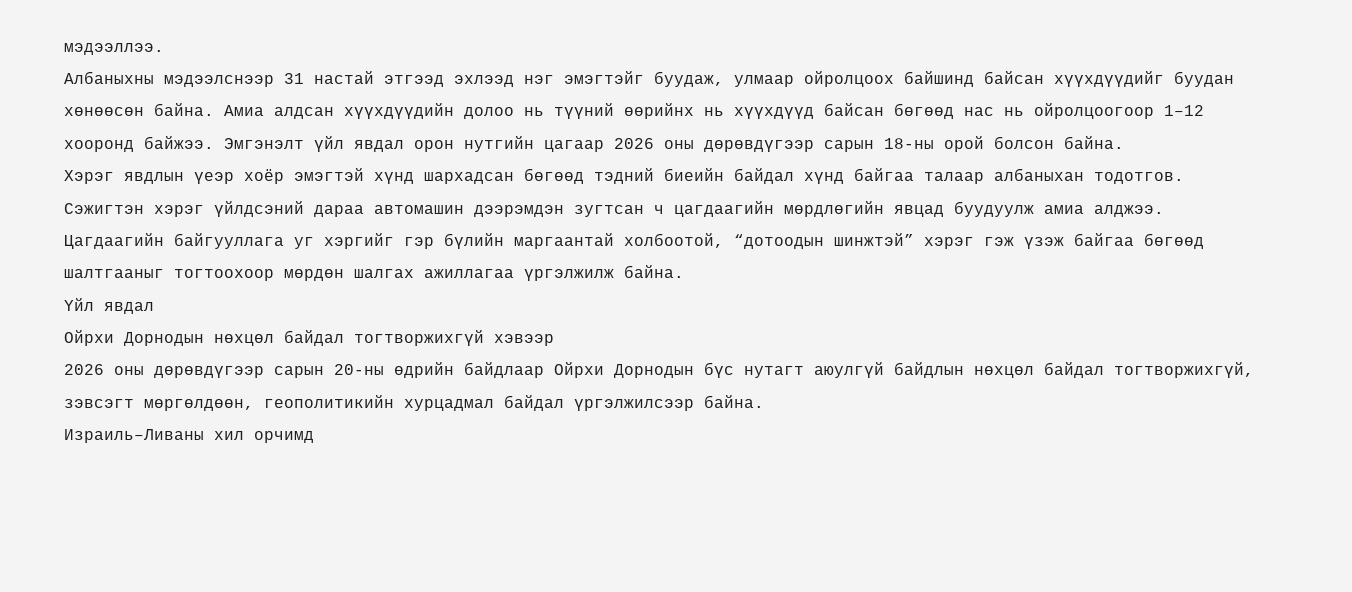мэдээллээ.
Албаныхны мэдээлснээр 31 настай этгээд эхлээд нэг эмэгтэйг буудаж, улмаар ойролцоох байшинд байсан хүүхдүүдийг буудан хөнөөсөн байна. Амиа алдсан хүүхдүүдийн долоо нь түүний өөрийнх нь хүүхдүүд байсан бөгөөд нас нь ойролцоогоор 1–12 хооронд байжээ. Эмгэнэлт үйл явдал орон нутгийн цагаар 2026 оны дөрөвдүгээр сарын 18-ны орой болсон байна.
Хэрэг явдлын үеэр хоёр эмэгтэй хүнд шархадсан бөгөөд тэдний биеийн байдал хүнд байгаа талаар албаныхан тодотгов. Сэжигтэн хэрэг үйлдсэний дараа автомашин дээрэмдэн зугтсан ч цагдаагийн мөрдлөгийн явцад буудуулж амиа алджээ.
Цагдаагийн байгууллага уг хэргийг гэр бүлийн маргаантай холбоотой, “дотоодын шинжтэй” хэрэг гэж үзэж байгаа бөгөөд шалтгааныг тогтоохоор мөрдөн шалгах ажиллагаа үргэлжилж байна.
Үйл явдал
Ойрхи Дорнодын нөхцөл байдал тогтворжихгүй хэвээр
2026 оны дөрөвдүгээр сарын 20-ны өдрийн байдлаар Ойрхи Дорнодын бүс нутагт аюулгүй байдлын нөхцөл байдал тогтворжихгүй, зэвсэгт мөргөлдөөн, геополитикийн хурцадмал байдал үргэлжилсээр байна.
Израиль–Ливаны хил орчимд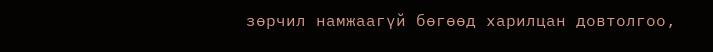зөрчил намжаагүй бөгөөд харилцан довтолгоо,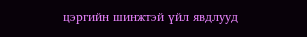цэргийн шинжтэй үйл явдлууд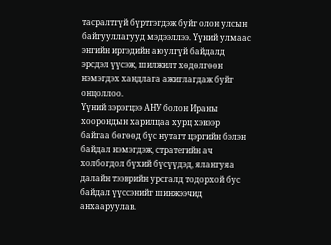тасралтгүй бүртгэгдэж буйг олон улсын байгууллагууд мэдээллээ. Үүний улмаас энгийн иргэдийн аюулгүй байдалд эрсдэл үүсэж, шилжилт хөдөлгөөн нэмэгдэх хандлага ажиглагдаж буйг онцоллоо.
Үүний зэрэгцээ АНУ болон Ираны хоорондын харилцаа хурц хэвээр байгаа бөгөөд бүс нутагт цэргийн бэлэн байдал нэмэгдэж, стратегийн ач холбогдол бүхий бүсүүдэд, ялангуяа далайн тээврийн урсгалд тодорхой бус байдал үүссэнийг шинжээчид анхааруулав.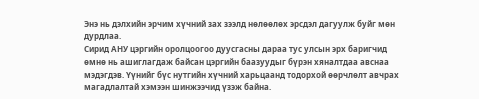Энэ нь дэлхийн эрчим хүчний зах зээлд нөлөөлөх эрсдэл дагуулж буйг мөн дурдлаа.
Сирид АНУ цэргийн оролцоогоо дуусгасны дараа тус улсын эрх баригчид өмнө нь ашиглагдаж байсан цэргийн баазуудыг бүрэн хяналтдаа авснаа мэдэгдэв. Үүнийг бүс нутгийн хүчний харьцаанд тодорхой өөрчлөлт авчрах магадлалтай хэмээн шинжээчид үзэж байна.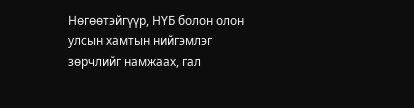Нөгөөтэйгүүр, НҮБ болон олон улсын хамтын нийгэмлэг зөрчлийг намжаах, гал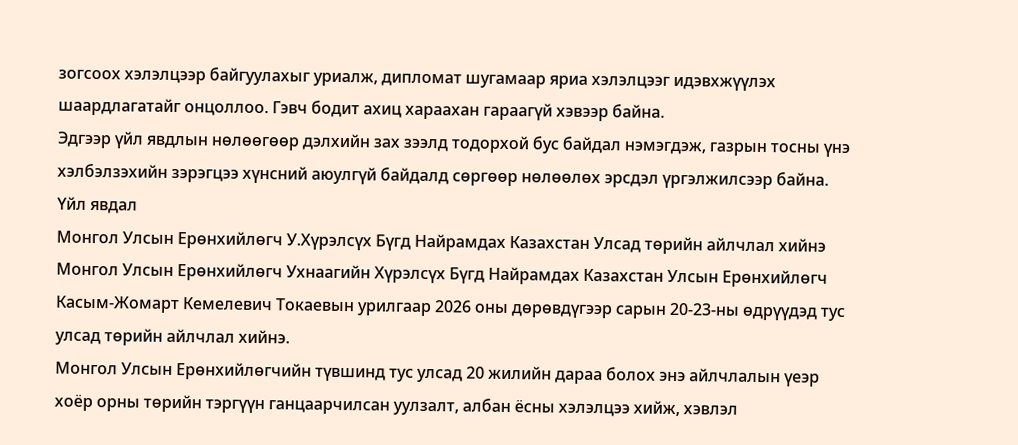зогсоох хэлэлцээр байгуулахыг уриалж, дипломат шугамаар яриа хэлэлцээг идэвхжүүлэх шаардлагатайг онцоллоо. Гэвч бодит ахиц хараахан гараагүй хэвээр байна.
Эдгээр үйл явдлын нөлөөгөөр дэлхийн зах зээлд тодорхой бус байдал нэмэгдэж, газрын тосны үнэ хэлбэлзэхийн зэрэгцээ хүнсний аюулгүй байдалд сөргөөр нөлөөлөх эрсдэл үргэлжилсээр байна.
Үйл явдал
Монгол Улсын Ерөнхийлөгч У.Хүрэлсүх Бүгд Найрамдах Казахстан Улсад төрийн айлчлал хийнэ
Монгол Улсын Ерөнхийлөгч Ухнаагийн Хүрэлсүх Бүгд Найрамдах Казахстан Улсын Ерөнхийлөгч Касым-Жомарт Кемелевич Токаевын урилгаар 2026 оны дөрөвдүгээр сарын 20-23-ны өдрүүдэд тус улсад төрийн айлчлал хийнэ.
Монгол Улсын Ерөнхийлөгчийн түвшинд тус улсад 20 жилийн дараа болох энэ айлчлалын үеэр хоёр орны төрийн тэргүүн ганцаарчилсан уулзалт, албан ёсны хэлэлцээ хийж, хэвлэл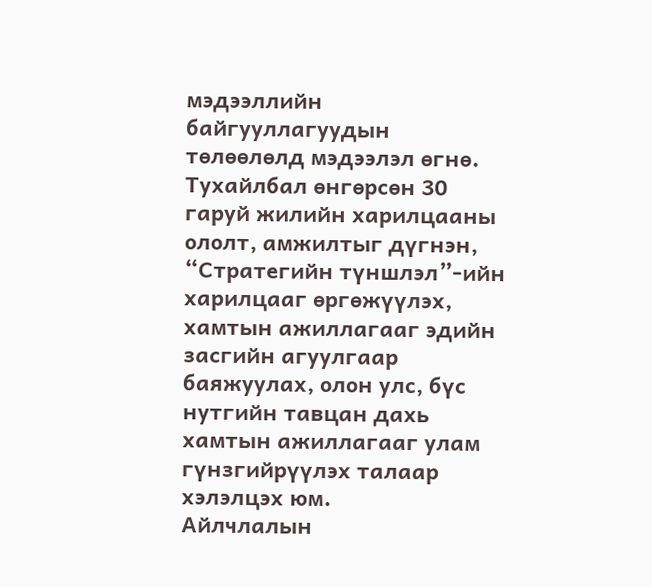мэдээллийн байгууллагуудын төлөөлөлд мэдээлэл өгнө.
Тухайлбал өнгөрсөн 30 гаруй жилийн харилцааны ололт, амжилтыг дүгнэн, “Стратегийн түншлэл”-ийн харилцааг өргөжүүлэх, хамтын ажиллагааг эдийн засгийн агуулгаар баяжуулах, олон улс, бүс нутгийн тавцан дахь хамтын ажиллагааг улам гүнзгийрүүлэх талаар хэлэлцэх юм.
Айлчлалын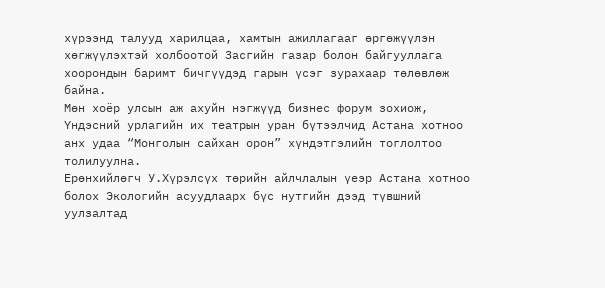хүрээнд талууд харилцаа, хамтын ажиллагааг өргөжүүлэн хөгжүүлэхтэй холбоотой Засгийн газар болон байгууллага хоорондын баримт бичгүүдэд гарын үсэг зурахаар төлөвлөж байна.
Мөн хоёр улсын аж ахуйн нэгжүүд бизнес форум зохиож, Үндэсний урлагийн их театрын уран бүтээлчид Астана хотноо анх удаа “Монголын сайхан орон” хүндэтгэлийн тоглолтоо толилуулна.
Ерөнхийлөгч У.Хүрэлсүх төрийн айлчлалын үеэр Астана хотноо болох Экологийн асуудлаарх бүс нутгийн дээд түвшний уулзалтад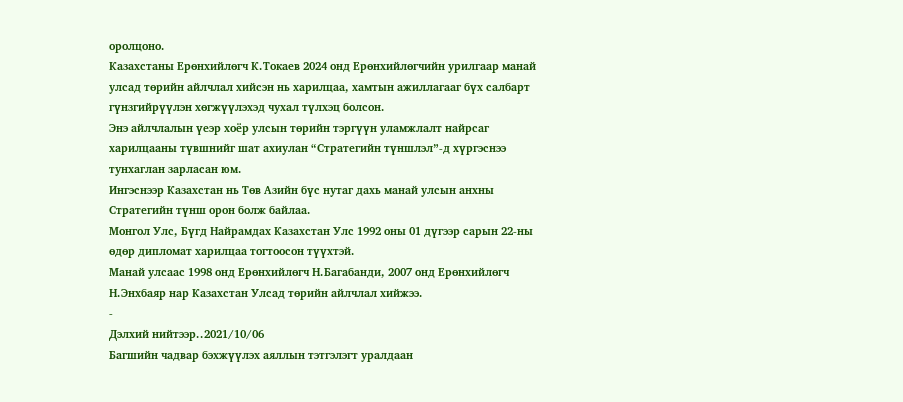оролцоно.
Казахстаны Ерөнхийлөгч К.Токаев 2024 онд Ерөнхийлөгчийн урилгаар манай улсад төрийн айлчлал хийсэн нь харилцаа, хамтын ажиллагааг бүх салбарт гүнзгийрүүлэн хөгжүүлэхэд чухал түлхэц болсон.
Энэ айлчлалын үеэр хоёр улсын төрийн тэргүүн уламжлалт найрсаг харилцааны түвшнийг шат ахиулан “Стратегийн түншлэл”-д хүргэснээ тунхаглан зарласан юм.
Ингэснээр Казахстан нь Төв Азийн бүс нутаг дахь манай улсын анхны Стратегийн түнш орон болж байлаа.
Монгол Улс, Бүгд Найрамдах Казахстан Улс 1992 оны 01 дүгээр сарын 22-ны өдөр дипломат харилцаа тогтоосон түүхтэй.
Манай улсаас 1998 онд Ерөнхийлөгч Н.Багабанди, 2007 онд Ерөнхийлөгч Н.Энхбаяр нар Казахстан Улсад төрийн айлчлал хийжээ.
-
Дэлхий нийтээр..2021/10/06
Багшийн чадвар бэхжүүлэх аяллын тэтгэлэгт уралдаан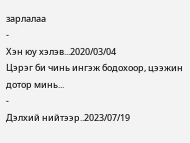зарлалаа
-
Хэн юу хэлэв...2020/03/04
Цэрэг би чинь ингэж бодохоор, цээжин дотор минь...
-
Дэлхий нийтээр..2023/07/19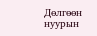Дөлгөөн нуурын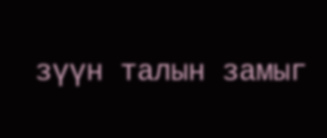зүүн талын замыг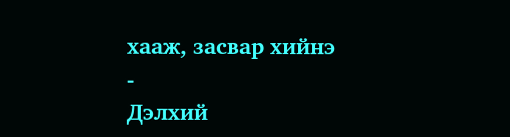хааж, засвар хийнэ
-
Дэлхий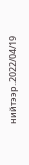нийтээр..2022/04/19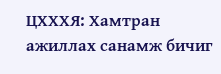ЦХХХЯ: Хамтран ажиллах санамж бичиг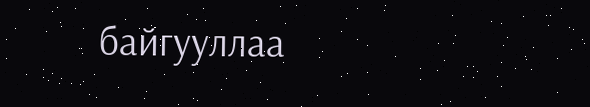байгууллаа